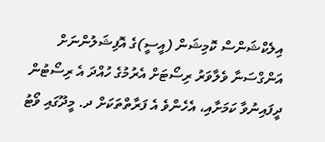އިލެކްޝަންސް ކޮމިޝަން (އީސީ)ގެ އޮފިޝަލުންނަށް އަންގްސަނާ ވެލާވަރު ރިސޯޓަށް އެރުމުގެ ހުއްދަ އެ ރިސޯޓުން ދީފައިނުވާ ކަމަށާއި، އެހެންވެ އެ ފަރާތްތަކަށް ދ. މީދޫގައި ވޯޓު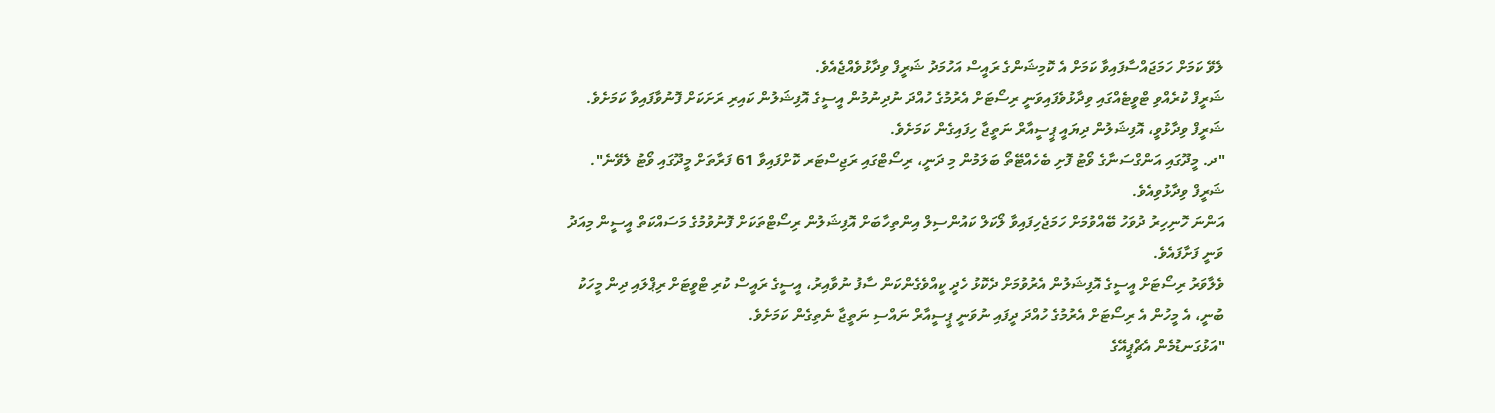ލެވޭ ކަމަށް ހަމަޖައްސާފައިވާ ކަމަށް އެ ކޮމިޝަންގެ ރައީސް އަހުމަދު ޝަރީފް ވިދާޅުވެއްޖެއެވެ.
ޝަރީފް ކުރެއްވި ޓްވީޓެއްގައި ވިދާޅުވެފައިވަނީ ރިސޯޓަށް އެރުމުގެ ހުއްދަ ނުދިނުމުން އީސީގެ އޮފިޝަލުން ކައިރި ރަށަކަށް ފޮނުވާފައިވާ ކަމަށެވެ.
ޝަރީފް ވިދާޅުވީ، އޮފިޝަލުން ދިޔައީ ޕީސީއާރް ނަތީޖާ ހިފައިގެން ކަމަށެވެ.
"ދ. މީދޫގައި އަންގްސަނާގެ ވޯޓު ފޮށި ބެހެއްޓޭތޯ ބަލަމުން މި ދަނީ، ރިސޯޓްގައި ރަޖިސްޓަރ ކޮށްފައިވާ 61 ފަރާތަށް މީދޫގައި ވޯޓު ލެވޭނެ". ޝަރީފް ވިދާޅުވިއެވެ.
އަންނަ ހޮނިހިރު ދުވަހު ބޭއްވުމަށް ހަމަޖެހިފައިވާ ލޯކަލް ކައުންސިލް އިންތިހާބަށް އޮފިޝަލުން ރިސޯޓްތަކަށް ފޮނުވުމުގެ މަސައްކަތް އީސީން މިއަދު ވަނީ ފަށާފައެވެ.
ވެލާވަރު ރިސޯޓަށް އީސީގެ އޮފިޝަލުން އެރުވުމަށް ދެކޮޅު ހެދީ ކީއްވެގެންކަން ސާފު ނުވާއިރު، އީސީގެ ރައީސް ކުރި ޓްވީޓަށް ރިޕްލައި ދިން މީހަކު ބުނީ، އެ މީހުން އެ ރިސޯޓަށް އެރުމުގެ ހުއްދަ ދީފައި ނުވަނީ ޕީސީއާރް ނައްސި ނަތީޖާ ނެތިގެން ކަމަށެވެ.
"އަޅުގަނޑުމެން އެޗްޕީއޭގެ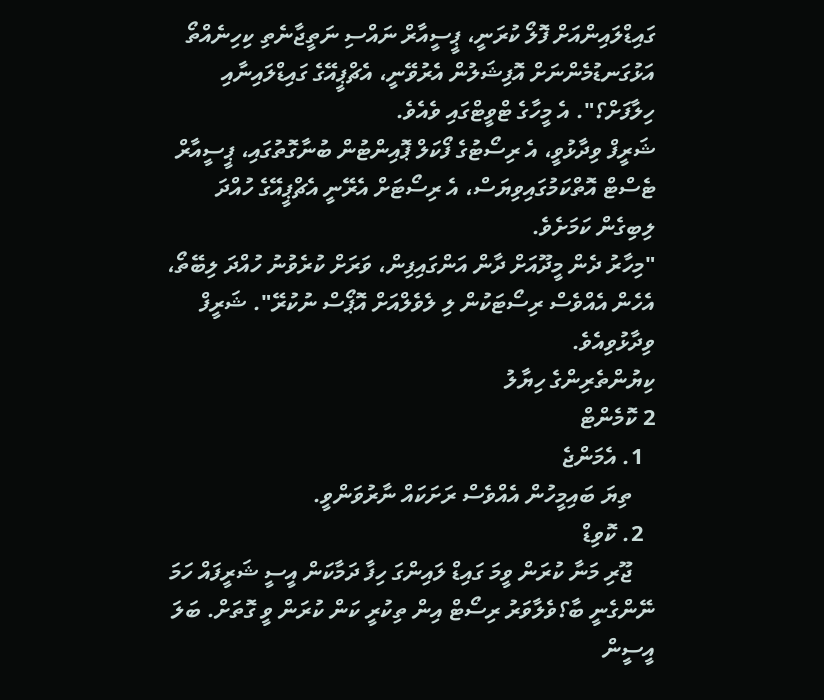ގައިޑްލައިންއަށް ފޮލޯ ކުރަނީ، ޕީސީއާރް ނައްސި ނަތީޖާނެތި ކިހިނެއްތޯ އަޅުގަނޑުމެންނަށް އޮފިޝަލުން އެރުވޭނީ، އެޗްޕީއޭގެ ގައިޑްލައިނާއި ހިލާފަށް؟". އެ މީހާގެ ޓްވީޓްގައި ވެއެވެ.
ޝަރީފް ވިދާޅުވީ، އެ ރިސޯޓުގެ ފޯކަލް ޕޮއިންޓުން ބުނާގޮތުގައި، ޕީސީއާރް ޓެސްޓް އޮތްކަމުގައިވިޔަސް، އެ ރިސޯޓަށް އެރޭނީ އެޗްޕީއޭގެ ހުއްދަ ލިބިގެން ކަމަށެވެ.
"މިހާރު ދެން މީދޫއަށް ދާން އަންގައިފިން، ވަރަށް ކުރެވުނު ހުއްދަ ލިބޭތޯ، އެހެން އެއްވެސް ރިސޯޓަކުން ލި ލެވެލްއަށް އޮޕޯސް ނުކުރޭ". ޝަރީފް ވިދާޅުވިއެވެ.
ކިޔުންތެރިންގެ ހިޔާލު
2 ކޮމެންޓް
  1. އެމަންޖެ
    ތިޔަ ބައިމީހުން އެއްވެސް ރަށަކައް ނާރުވަންވީ.
  2. ކޮވިޑް
    ޖޫރި މަނާ ކުރަން ވީމަ ގައިޑް ލައިންގަ ހިފާ ދަމާކަން އީސީ ޝަރީފައް ހަމަ ނޭންގެނީ ބާ؟ވެލާވަރު ރިސޯޓް އިން ތިކުރީ ކަން ކުރަން ވީ ގޮތަށް. ބަލަ އީސީން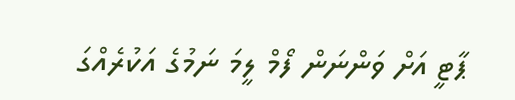ޕާޓީ އަށް ވަންނަން ފޯމް ލީމަ ނަމުގެ އަކުރެއްގަ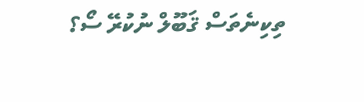ތިކިނެތަސް ޤަބޫލް ނުކުރޭ ސޯ؟